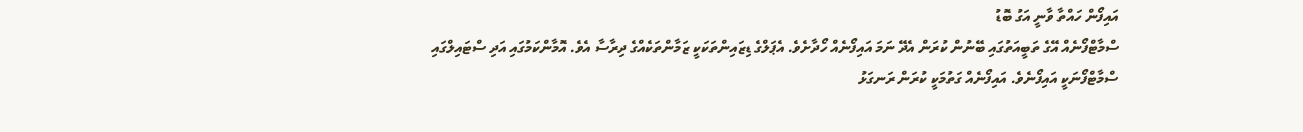އައިފޯން ހައްތާ ވާނީ އަގު ބޮޑު
ސްމާޓްފޯނެއް އޭގެ ތަބީއަތުގައި ބޭނުން ކުރަން އެދޭ ނަމަ އައިފޯނެއް ހޯދާށެވެ. އެޕަލްގެ ޑިޒައިންތަކަކީ ޒަމާންތަކެއްގެ ދިރާސާ އެވެ. އޮމާންކަމުގައި އަދި ސްޓައިލްގައި ސްމާޓްފޯނަކީ އައިފޯނެވެ. އައިފޯނެއް ގަތުމަކީ ކުރަން ރަނގަޅު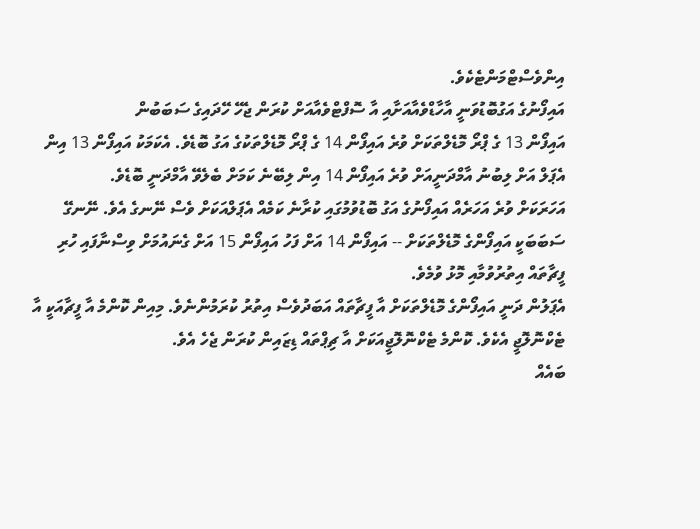އިންވެސްޓްމަންޓެކެވެ.
އައިފޯނުގެ އަގުބޮޑުވަނީ އާހާޑްވެއާއަށާއި އާ ސޮފްޓްވެއާއަށް ކުރަން ޖެހޭ ހޭދައިގެ ސަބަބުން
އައިފޯން 13 ގެ ޕްރޯ މޮޑެލްތަކަށް ވުރެ އައިފޯން 14 ގެ ޕްރޯ މޮޑެލްތަކުގެ އަގު ބޮޑެވެ. އެކަމަކު އައިފޯން 13 އިން އެޕަލް އަށް ލިބުނު އާމްދަނީއަށް ވުރެ އައިފޯން 14 އިން ލިބޭނެ ކަމަށް ބެލެވޭ އާމްދަނީ ބޮޑެވެ.
އަހަރަކަށް ވުރެ އަހަރެއް އައިފޯނުގެ އަގު ބޮޑުވުމުގައި ކުރާނެ ކަމެއް އެޕަލްއަކަށް ވެސް ނޭނގެ އެވެ. ނޭނގޭ ސަބަބަކީ އައިފޯންގެ މޮޑެލްތަކަށް -- އައިފޯން 14 އަށް ފަހު އައިފޯން 15 އަށް ގެނައުމަށް ވިސްނާފައި ހުރި ފީޗާތައް އިތުރުވުމާއި މޮޅު ވުމެވެ.
އެޕަލުން ދަނީ އައިފޯންގެ މޮޑެލްތަކަށް އާ ފީޗާތައް އަބަދުވެސް އިތުރު ކުރަމުންނެވެ. މިއިން ކޮންމެ އާ ފީޗާއަކީ އާ ޓެކްނޮލޮޖީ އެކެވެ. ކޮންމެ ޓެކްނޮލޮޖީއަކަށް އާ ޗިޕްތައް ޑިޒައިން ކުރަން ޖެހެ އެވެ.
ބައެއް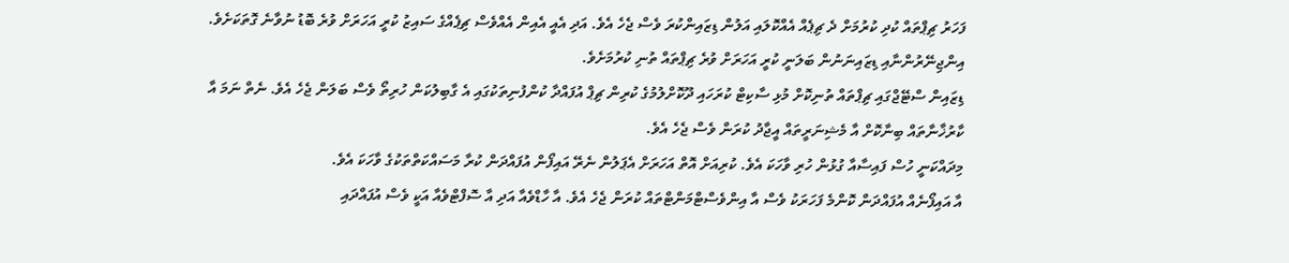ފަހަރު ޗިޕްތައް ކުދި ކުރުމަށް ދެ ޗިޕެއް އެއްކޮލައި އަލުން ޑިޒައިންކުރަ ވެސް ޖެހެ އެވެ. އަދި އެއީ އެއިން އެއްވެސް ޗިޕެއްގެ ސައިޒު ކުރީ އަހަރަށް ވުރެ ބޮޑު ނުވާނެ ގޮތަކަށެވެ. އިންޖިނޭރުންނާއި ޑިޒައިނަނުން ބަލަނީ ކުރީ އަހަރަށް ވުރެ ޗިޕްތައް ތުނި ކުރުމަށެވެ.
ޑިޒައިން ސްޓޭޖްގައި ޗިޕްތައް ތުނިކޮށް މުޅި ސާކިޓް ކުރަހައި ދޫކޮށްލުމުގެ ކުރިން ޗިޕް އުފައްދާ ކުންފުނިތަކުގައި އެ ގާބިލުކަން ހުރިތޯ ވެސް ބަލަން ޖެހެ އެވެ. ނެތް ނަމަ އާ ކާރުޚާނާތައް ބިނާކޮށް އާ މެޝިނަރީތައް އީޖާދު ކުރަން ވެސް ޖެހެ އެވެ.
މިދައްކަނީ ހުސް ފައިސާއާ ގުޅުން ހުރި ވާހަކަ އެވެ. ކުރިއަށް އޮތް އަހަރަށް އެޕަލުން ނެރޭ އައިފޯން އުފައްދަން ކުރާ މަސައްކަތްތަކުގެ ވާހަކަ އެވެ.
އާ އައިފޯނެއް އުފައްދަން ކޮންމެ ފަހަރަކު ވެސް އާ އިންވެސްޓްމަންޓްތައް ކުރަން ޖެހެ އެވެ. އާ ހާޑްވެއާ އަދި އާ ސޮފްޓްވެއާ އަކީ ވެސް އުފައްދައި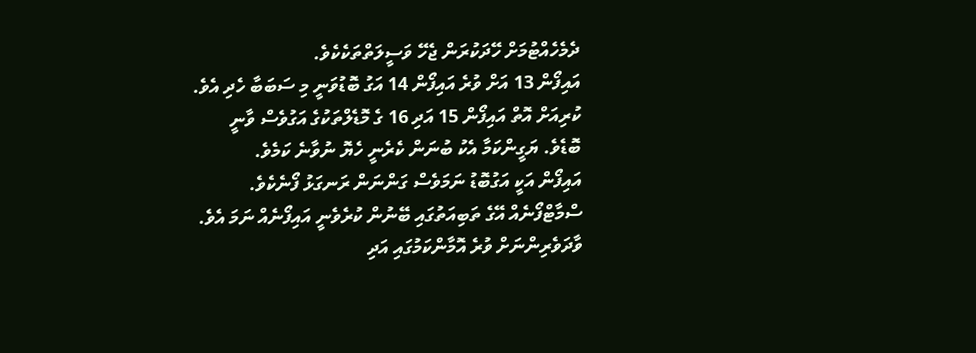ދެމެހެއްޓުމަށް ހޭދަކުރަން ޖެހޭ ވަސީލަތްތަކެކެވެ.
އައިފޯން 13 އަށް ވުރެ އައިފޯން 14 އަގު ބޮޑުވަނީ މި ސަބަބާ ހެދި އެވެ. ކުރިއަށް އޮތް އައިފޯން 15 އަދި 16 ގެ މޮޑެލްތަކުގެ އަގުވެސް ވާނީ ބޮޑެވެ. ޔަގީންކަމާ އެކު ބުނަން ކެރެނީ ހެޔޮ ނުވާނެ ކަމެވެ.
އައިފޯން އަކީ އަގުބޮޑު ނަމަވެސް ގަންނަން ރަނގަޅު ފޯނެކެވެ. ސްމާޓްފޯނެއް އޭގެ ތަބިއަތުގައި ބޭނުން ކުރެވެނީ އައިފޯނެއް ނަމަ އެވެ. ވާދަވެރިންނަށް ވުރެ އޮމާންކަމުގައި އަދި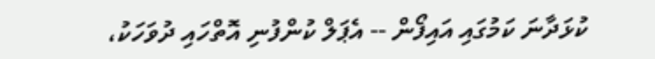ކުޅަދާނަ ކަމުގައި އައިފޯން -- އެޕަލް ކުންފުނި އޮތްހައި ދުވަހަކު،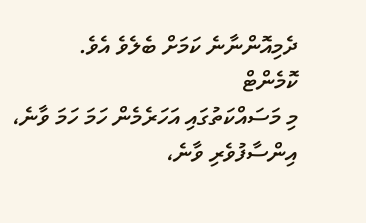ދެމިއޮންނާނެ ކަމަށް ބެލެވެ އެވެ.
ކޮމެންޓް
މި މަސައްކަތުގައި އަހަރެމެން ހަމަ ހަމަ ވާނެ، އިންސާފުވެރި ވާނެ،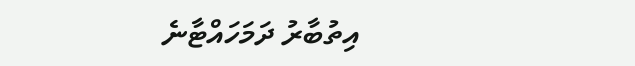އިތުބާރު ދަމަހައްޓާނެ